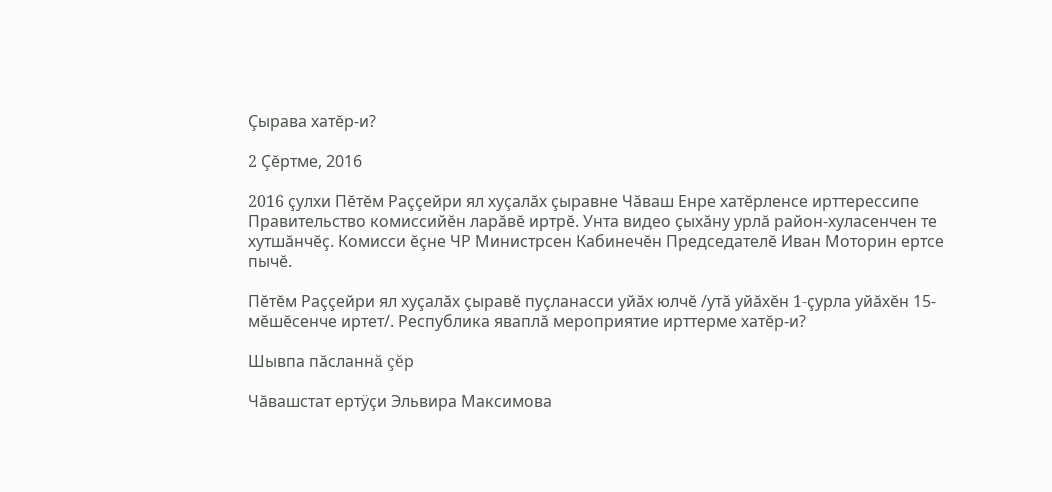Çырава хатĕр-и?

2 Çĕртме, 2016

2016 çулхи Пĕтĕм Раççейри ял хуçалăх çыравне Чăваш Енре хатĕрленсе ирттерессипе Правительство комиссийĕн ларăвĕ иртрĕ. Унта видео çыхăну урлă район-хуласенчен те хутшăнчĕç. Комисси ĕçне ЧР Министрсен Кабинечĕн Председателĕ Иван Моторин ертсе пычĕ.

Пĕтĕм Раççейри ял хуçалăх çыравĕ пуçланасси уйăх юлчĕ /утă уйăхĕн 1-çурла уйăхĕн 15-мĕшĕсенче иртет/. Республика яваплă мероприятие ирттерме хатĕр-и?

Шывпа пăсланнă çĕр

Чăвашстат ертÿçи Эльвира Максимова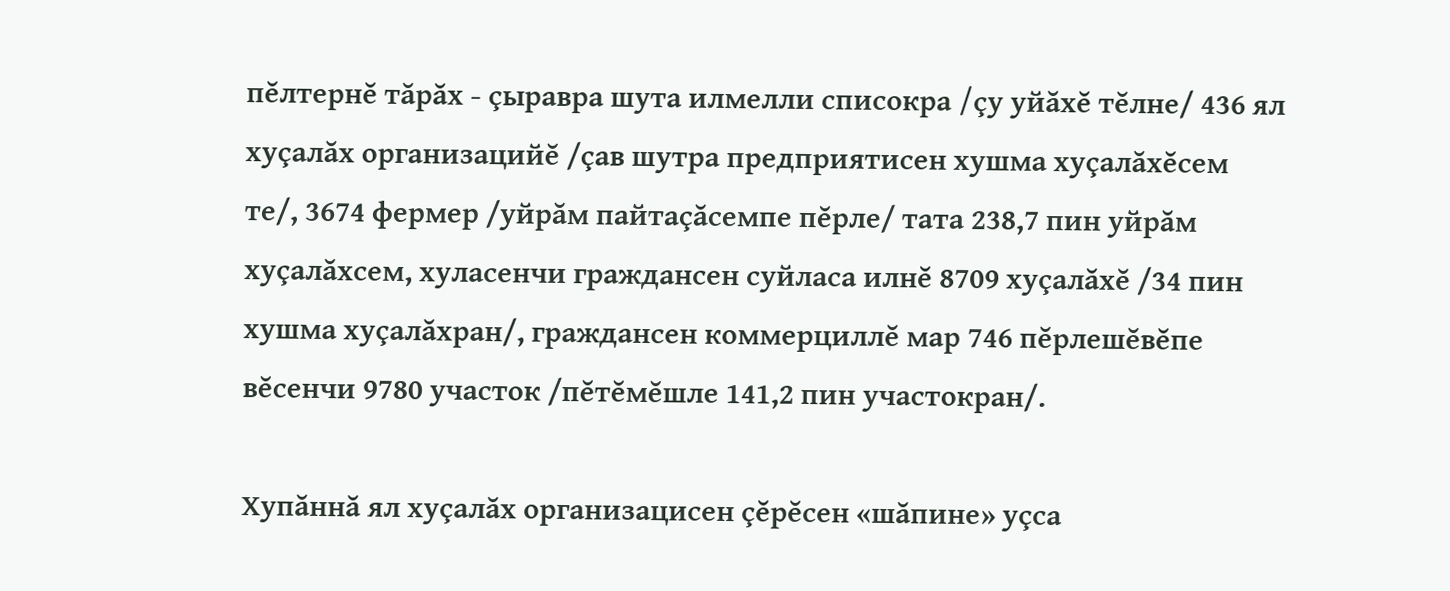пĕлтернĕ тăрăх - çыравра шута илмелли списокра /çу уйăхĕ тĕлне/ 436 ял хуçалăх организацийĕ /çав шутра предприятисен хушма хуçалăхĕсем те/, 3674 фермер /уйрăм пайтаçăсемпе пĕрле/ тата 238,7 пин уйрăм хуçалăхсем, хуласенчи граждансен суйласа илнĕ 8709 хуçалăхĕ /34 пин хушма хуçалăхран/, граждансен коммерциллĕ мар 746 пĕрлешĕвĕпе вĕсенчи 9780 участок /пĕтĕмĕшле 141,2 пин участокран/.

Хупăннă ял хуçалăх организацисен çĕрĕсен «шăпине» уçса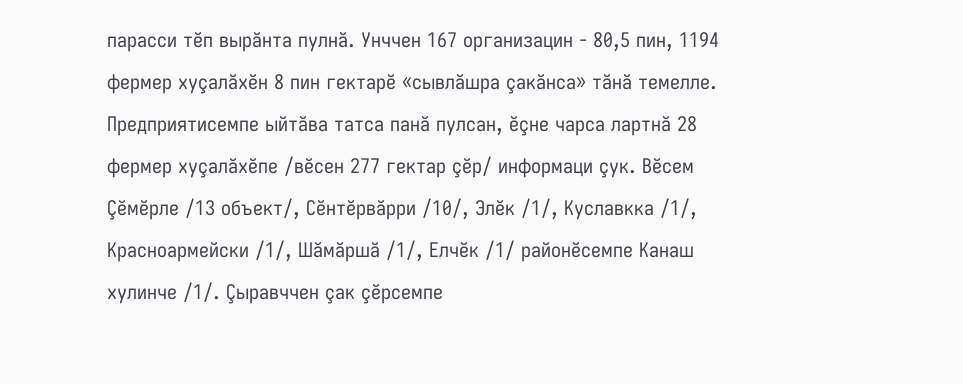парасси тĕп вырăнта пулнă. Унччен 167 организацин - 80,5 пин, 1194 фермер хуçалăхĕн 8 пин гектарĕ «сывлăшра çакăнса» тăнă темелле. Предприятисемпе ыйтăва татса панă пулсан, ĕçне чарса лартнă 28 фермер хуçалăхĕпе /вĕсен 277 гектар çĕр/ информаци çук. Вĕсем Çĕмĕрле /13 объект/, Сĕнтĕрвăрри /10/, Элĕк /1/, Куславкка /1/, Красноармейски /1/, Шăмăршă /1/, Елчĕк /1/ районĕсемпе Канаш хулинче /1/. Çыравччен çак çĕрсемпе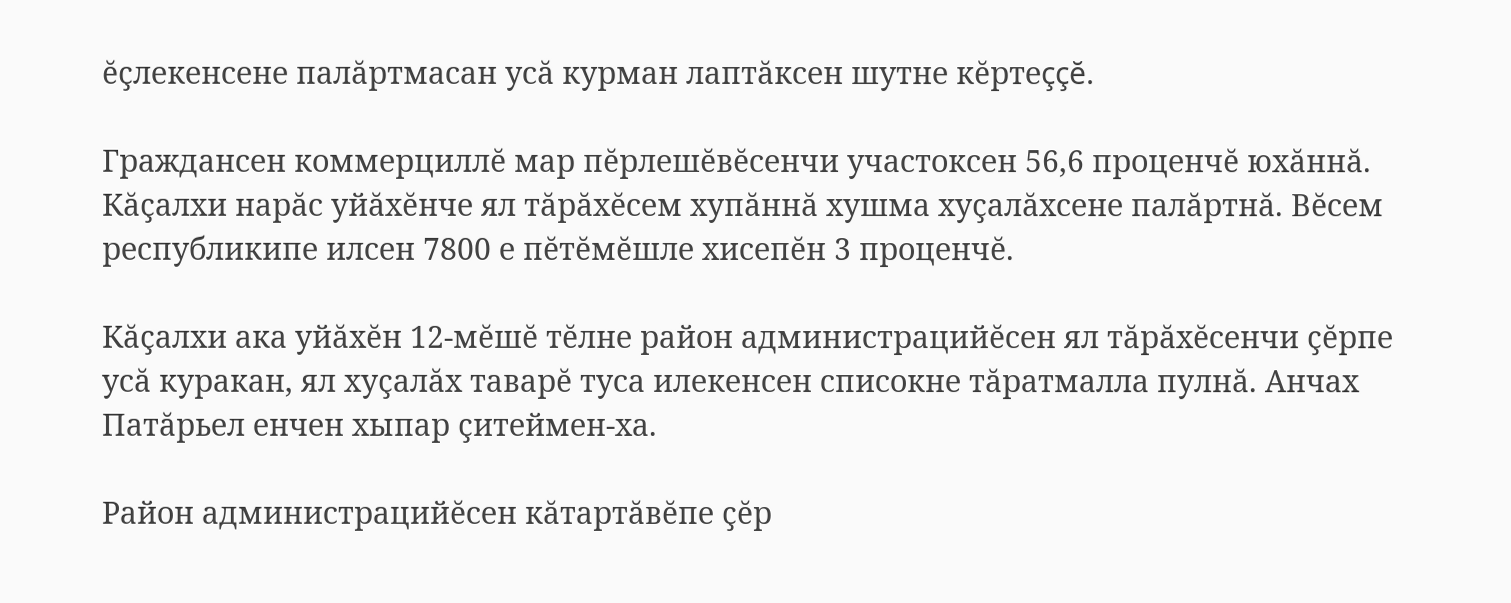ĕçлекенсене палăртмасан усă курман лаптăксен шутне кĕртеççĕ.

Граждансен коммерциллĕ мар пĕрлешĕвĕсенчи участоксен 56,6 проценчĕ юхăннă. Кăçалхи нарăс уйăхĕнче ял тăрăхĕсем хупăннă хушма хуçалăхсене палăртнă. Вĕсем республикипе илсен 7800 е пĕтĕмĕшле хисепĕн 3 проценчĕ.

Кăçалхи ака уйăхĕн 12-мĕшĕ тĕлне район администрацийĕсен ял тăрăхĕсенчи çĕрпе усă куракан, ял хуçалăх таварĕ туса илекенсен списокне тăратмалла пулнă. Анчах Патăрьел енчен хыпар çитеймен-ха.

Район администрацийĕсен кăтартăвĕпе çĕр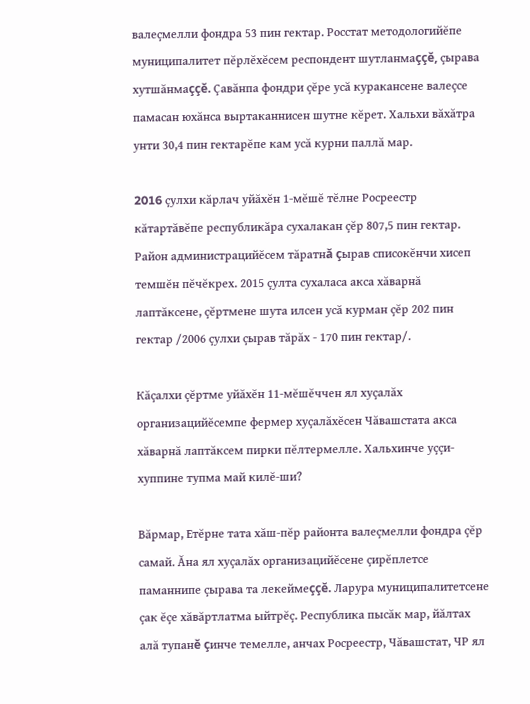валеçмелли фондра 53 пин гектар. Росстат методологийĕпе муниципалитет пĕрлĕхĕсем респондент шутланмаççĕ, çырава хутшăнмаççĕ. Çавăнпа фондри çĕре усă куракансене валеçсе памасан юхăнса выртаканнисен шутне кĕрет. Хальхи вăхăтра унти 30,4 пин гектарĕпе кам усă курни паллă мар.

2016 çулхи кăрлач уйăхĕн 1-мĕшĕ тĕлне Росреестр кăтартăвĕпе республикăра сухалакан çĕр 807,5 пин гектар. Район администрацийĕсем тăратнă çырав списокĕнчи хисеп темшĕн пĕчĕкрех. 2015 çулта сухаласа акса хăварнă лаптăксене, çĕртмене шута илсен усă курман çĕр 202 пин гектар /2006 çулхи çырав тăрăх - 170 пин гектар/.

Кăçалхи çĕртме уйăхĕн 11-мĕшĕччен ял хуçалăх организацийĕсемпе фермер хуçалăхĕсен Чăвашстата акса хăварнă лаптăксем пирки пĕлтермелле. Хальхинче уççи-хуппине тупма май килĕ-ши?

Вăрмар, Етĕрне тата хăш-пĕр районта валеçмелли фондра çĕр самай. Ăна ял хуçалăх организацийĕсене çирĕплетсе паманнипе çырава та лекеймеççĕ. Ларура муниципалитетсене çак ĕçе хăвăртлатма ыйтрĕç. Республика пысăк мар, йăлтах алă тупанĕ çинче темелле, анчах Росреестр, Чăвашстат, ЧР ял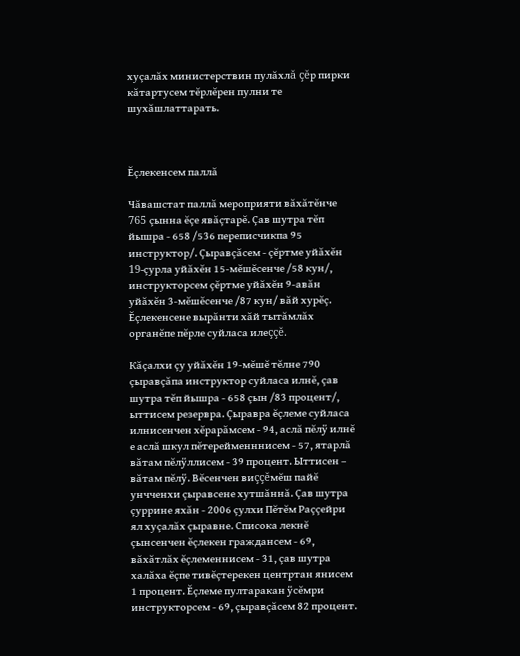хуçалăх министерствин пулăхлă çĕр пирки кăтартусем тĕрлĕрен пулни те шухăшлаттарать.



Ĕçлекенсем паллă

Чăвашстат паллă мероприяти вăхăтĕнче 765 çынна ĕçе явăçтарĕ. Çав шутра тĕп йышра - 658 /536 переписчикпа 95 инструктор/. Çыравçăсем - çĕртме уйăхĕн 19-çурла уйăхĕн 15-мĕшĕсенче /58 кун/, инструкторсем çĕртме уйăхĕн 9-авăн уйăхĕн 3-мĕшĕсенче /87 кун/ вăй хурĕç. Ĕçлекенсене вырăнти хăй тытăмлăх органĕпе пĕрле суйласа илеççĕ.

Кăçалхи çу уйăхĕн 19-мĕшĕ тĕлне 790 çыравçăпа инструктор суйласа илнĕ, çав шутра тĕп йышра - 658 çын /83 процент/, ыттисем резервра. Çыравра ĕçлеме суйласа илнисенчен хĕрарăмсем - 94, аслă пĕлÿ илнĕ е аслă шкул пĕтерейменннисем - 57, ятарлă вăтам пĕлÿллисем - 39 процент. Ыттисен – вăтам пĕлÿ. Вĕсенчен виççĕмĕш пайĕ унчченхи çыравсене хутшăннă. Çав шутра çуррине яхăн - 2006 çулхи Пĕтĕм Раççейри ял хуçалăх çыравне. Списока лекнĕ çынсенчен ĕçлекен граждансем - 69, вăхăтлăх ĕçлеменнисем - 31, çав шутра халăха ĕçпе тивĕçтерекен центртан янисем 1 процент. Ĕçлеме пултаракан ÿсĕмри инструкторсем - 69, çыравçăсем 82 процент.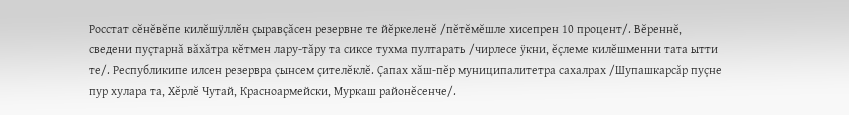Росстат сĕнĕвĕпе килĕшÿллĕн çыравçăсен резервне те йĕркеленĕ /пĕтĕмĕшле хисепрен 10 процент/. Вĕреннĕ, сведени пуçтарнă вăхăтра кĕтмен лару-тăру та сиксе тухма пултарать /чирлесе ÿкни, ĕçлеме килĕшменни тата ытти те/. Республикипе илсен резервра çынсем çителĕклĕ. Çапах хăш-пĕр муниципалитетра сахалрах /Шупашкарсăр пуçне пур хулара та, Хĕрлĕ Чутай, Красноармейски, Муркаш районĕсенче/.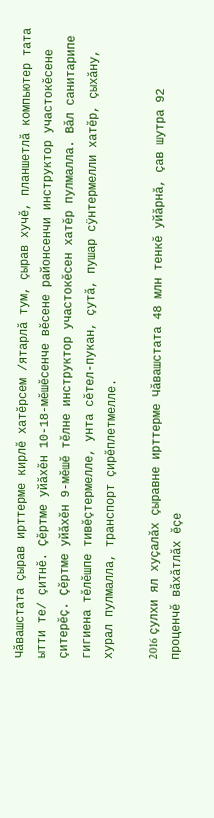Чăвашстата çырав ирттерме кирлĕ хатĕрсем /ятарлă тум, çырав хучĕ, планшетлă компьютер тата ытти те/ çитнĕ. Çĕртме уйăхĕн 10-18-мĕшĕсенче вĕсене районсенчи инструктор участокĕсене çитерĕç. Çĕртме уйăхĕн 9-мĕшĕ тĕлне инструктор участокĕсен хатĕр пулмалла. Вăл санитарипе гигиена тĕлĕшпе тивĕçтермелле, унта сĕтел-пукан, çутă, пушар сÿнтермелли хатĕр, çыхăну, хурал пулмалла, транспорт çирĕплетмелле.

2016 çулхи ял хуçалăх çыравне ирттерме Чăвашстата 48 млн тенкĕ уйăрнă, çав шутра 92 проценчĕ вăхăтлăх ĕçе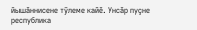йышăннисене тÿлеме кайĕ. Унсăр пуçне республика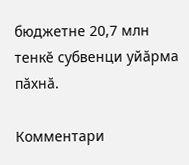бюджетне 20,7 млн тенкĕ субвенци уйăрма пăхнă.

Комментари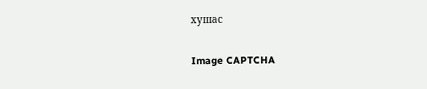хушас

Image CAPTCHA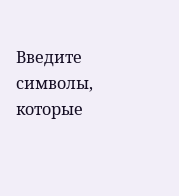Введите символы, которые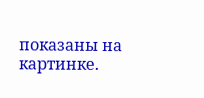показаны на картинке.